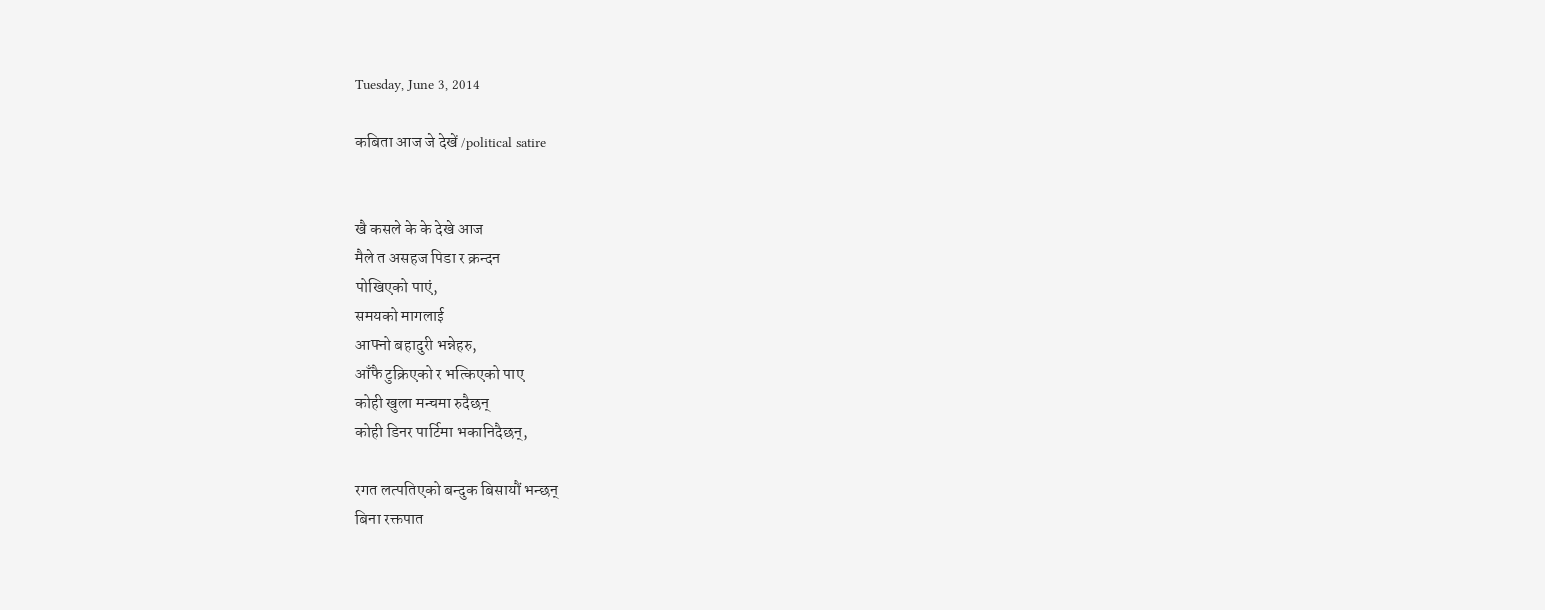Tuesday, June 3, 2014

कबिता आज जे देखें /political satire


खै कसले के के देखे आज
मैले त असहज पिडा र क्रन्दन
पोखिएको पाएं,
समयको मागलाई
आफ्नो बहादुरी भन्नेहरु,
आँफै टुक्रिएको र भत्किएको पाए
कोही खुला मन्चमा रुदैछन्
कोही डिनर पार्टिमा भकानिदैछन्,

रगत लत्पतिएको बन्दुक बिसायौं भन्छन्
बिना रक्तपात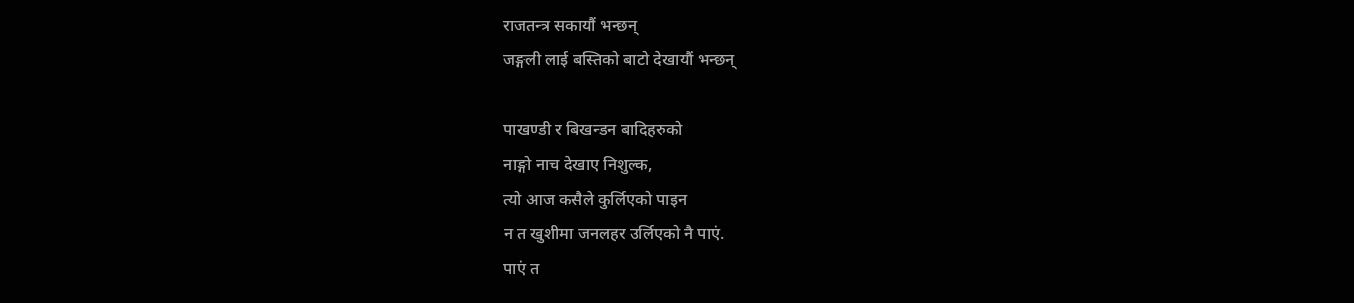राजतन्त्र सकायौं भन्छन्
जङ्गली लाई बस्तिको बाटो देखायौं भन्छन्

पाखण्डी र बिखन्डन बादिहरुको
नाङ्गो नाच देखाए निशुल्क,
त्यो आज कसैले कुर्लिएको पाइन
न त खुशीमा जनलहर उर्लिएको नै पाएं.
पाएं त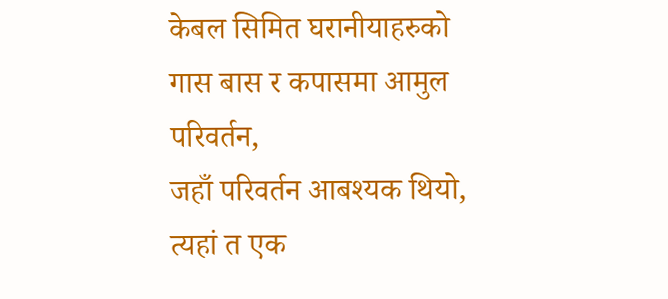केबल सिमित घरानीयाहरुको
गास बास र कपासमा आमुल परिवर्तन,
जहाँ परिवर्तन आबश्यक थियो,
त्यहां त एक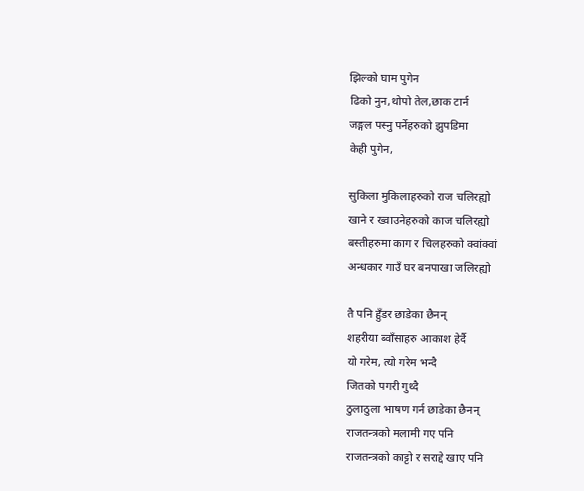झिल्को घाम पुगेन
ढिको नुन,थोपो तेल,छाक टार्न
जङ्गल पस्नु पर्नेहरुको झुपडिमा
केही पुगेन,

सुकिला मुकिलाहरुको राज चलिरह्यो
खाने र ख्वाउनेहरुको काज चलिरह्यो
बस्तीहरुमा काग र चिलहरुको क्वांक्वां
अन्धकार गाउँ घर बनपाखा जलिरह्यो

तै पनि हुँडर छाडेका छैनन्
शहरीया ब्वाँसाहरु आकाश हेर्दै
यो गरेम, त्यो गरेम भन्दै
जितको पगरी गुथ्दै
ठुलाठुला भाषण गर्न छाडेका छैनन्
राजतन्त्रको मलामी गए पनि
राजतन्त्रको काट्टो र सराद्दे खाए पनि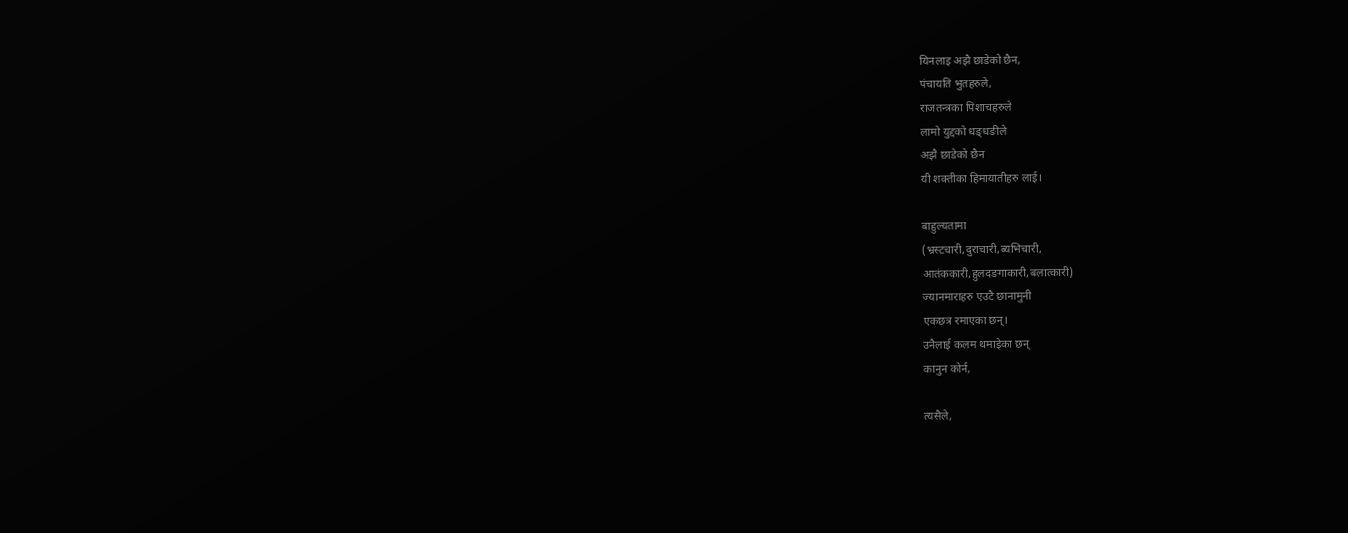यिनलाइ अझै छाडेको छैन,
पंचायति भुतहरुले,
राजतन्त्रका पिशाचहरुले
लामो युद्दको धङ्धङीले
अझै छाडेको छैन
यी शक्तीका हिमायातीहरु लाई।

बाहुल्यतामा
(भ्रस्टचारी,दुराचारी,ब्यभिचारी,
आतंककारी,हुलदङगाकारी,बलात्कारी)
ज्यानमाराहरु एउटै छानामुनी
एकछत्र रमाएका छन्।
उनैलाई कलम थमाइेका छन्
कानुन कोर्न,

त्यसैले,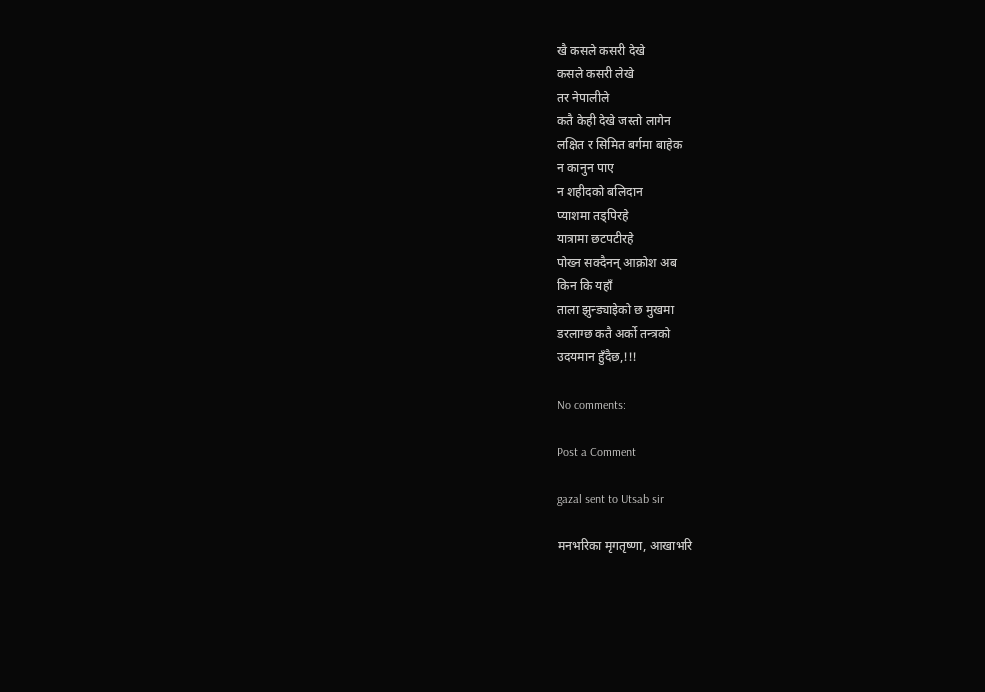खै कसले कसरी देखे
कसले कसरी लेखे
तर नेपालीले
कतै केही देखे जस्तो लागेन
लक्षित र सिमित बर्गमा बाहेक
न कानुन पाए
न शहीदको बलिदान
प्याशमा तड्पिरहे
यात्रामा छटपटीरहे
पोख्न सक्दैनन् आक्रोश अब
किन कि यहाँ
ताला झुन्ड्याइेको छ मुखमा
डरलाग्छ कतै अर्को तन्त्रको
उदयमान हुँदैछ,!!!

No comments:

Post a Comment

gazal sent to Utsab sir

मनभरिका मृगतृष्णा, आखाभरि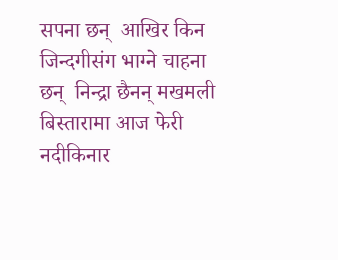सपना छन्  आखिर किन जिन्दगीसंग भाग्ने चाहना छन्  निन्द्रा छैनन् मखमली बिस्तारामा आज फेरी  नदीकिनार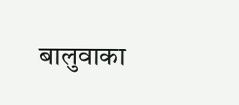बालुवाका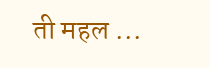ती महल ...